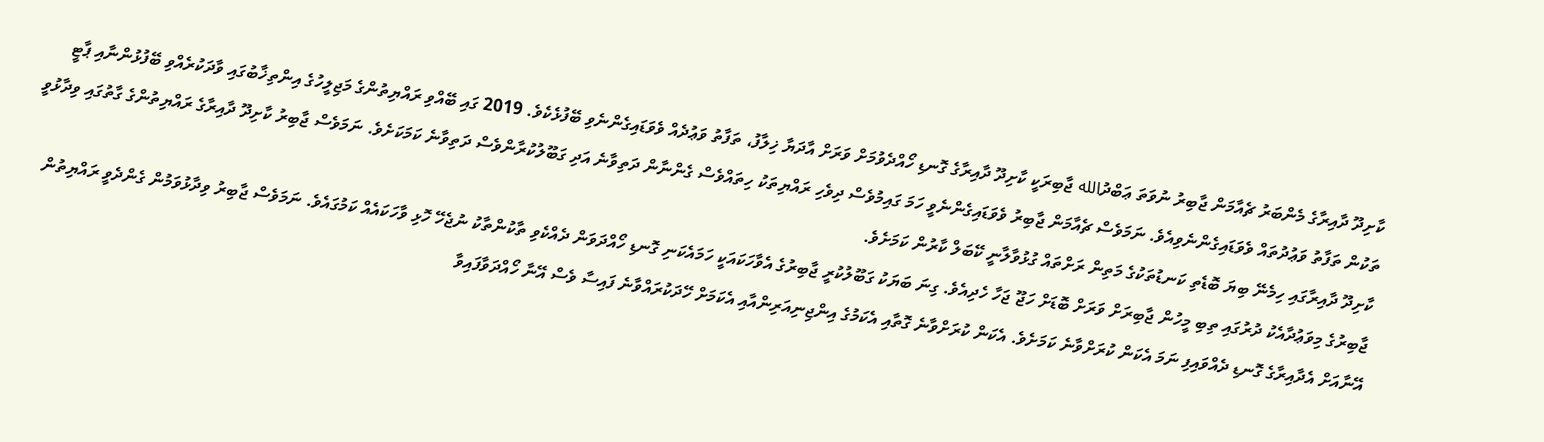ކާށިދޫ ދާއިރާގެ މެންބަރު ޗެއާމަން ޖާބިރު ނުވަތަ ޢަބްދުالله ޖާބިރަކީ ކާށިދޫ ދާއިރާގެ ގޮނޑި ހޯއްދެވުމަށް ވަރަށް އާދަޔާ ޚިލާފު، ތަފާތު ވަޢުދެއް ވެވަޑައިގެންނެވި ބޭފުޅެކެވެ. 2019 ގައި ބޭއްވި ރައްޔިތުންގެ މަޖިލީހުގެ އިންތިޚާބުގައި ވާދަކުރެއްވި ބޭފުޅުންނާއި ޕާޓީ ތަކުން ތަފާތު ވަޢުދުތައް ވެވަޑައިގެންނެވިއެވެ. ނަމަވެސް ޗެއާމަން ޖާބިރު ވެވަޑައިގެންނެވީ ހަމަ ގައިމުވެސް ދިވެހި ރައްޔިތަކު ހިތައްވެސް ގެންނާން ދަތިވާނެ އަދި ގަބޫލުކުރާންވެސް ދަތިވާނެ ކަމަކަށެވެ. ނަމަވެސް ޖާބިރު ކާށިދޫ ދާއިރާގެ ރައްޔިތުންގެ ގާތުގައި ވިދާޅުވީ ކާށިދޫ ދާއިރާގައި ހިމެނޭ ބިޔަ ބޮޑެތި ކަނޑުތަކުގެ މަތިން ރަށްތައް ގުޅުވާލާނީ ކޭބަލް ކާރުން ކަމަށެވެ.
ޖާބިރުގެ މިވަޢުދާއެކު ދުރުގައި ތިބި މީހުން ޖާބިރަށް ވަރަށް ބޮޑަށް ހަޖޫ ޖަހާ ހެދިއެވެ. ގިނަ ބަޔަކު ގަބޫލުކުރީ ޖާބިރުގެ އެވާހަކައަކީ ހަމައެކަނި ގޮނޑި ހޯއްދަވަން ދެއްކެވި ތާކުންތާކު ނުޖެހޭ ހޮޅި ވާހަކައެއް ކަމުގައެވެ. ނަމަވެސް ޖާބިރު ވިދާޅުވަމުން ގެންދެވީ ރައްޔިތުން އޭނާއަށް އެދާއިރާގެ ގޮނޑި ދެއްވައިފި ނަމަ އެކަން ކުރަށްވާނެ ކަމަށެވެ. އެކަން ކުރަށްވާނެ ގޮތާއި އެކަމުގެ އިންޖިނިއަރިންއާއި އެކަމަށް ހޭދަކުރައްވާނެ ފައިސާ ވެސް އޭނާ ހޯއްދަވާފައިވާ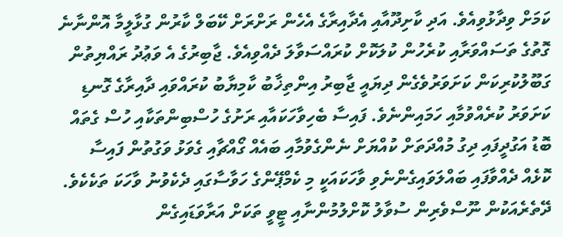ކަމަށް ވިދާޅުވިއެވެ. އަދި ކާށިދޫއާއި އެދާއިރާގެ އެހެން ރަށްރަށް ކޭބަލް ކާރުން ގުޅާލީމާ އޮންނާނެ ގޮތުގެ ތަސައްވަރާއި ކުރެހުން ކުލަކޮށް ކުރައްސަވާލަ ދެއްވިއެވެ. ޖާބިރުގެ އެ ވަޢުދު ރައްޔިތުން ގަބޫލުކުރިކަން ކަށަވަރުވެގެން ދިޔައީ ޖާބިރު އިންތިޚާބު ކާމިޔާބު ކުރައްވައި ދާއިރާގެ ގޮނޑި ކަށަވަރު ކުރެއްވުމާއި ހަމައިންނެވެ. ފައިސާ ބެހިވާހަކައާއި ރަށުގެ ހުސްބިންތަކާއި ހުސް ގެތައް ބޮޑު އަގުދީފައި ދިގު މުއްދަތަށް ކުއްޔަށް ނެންގެވުމާއި ބައެއް ގޯއްޗާއި ގެވަޅު ވަގުތުން ފައިސާ ކޮޅެއް ދެއްވާފައި ބައްލަވައިގެންނެވި ވާހަކައަކީ މި ކެމްޕޭންގެ ހަވާސާގައި ދެކެވުނު ވާހަކަ ތަކެކެވެ.
ދޭތެރެއަކުން ނޫސްވެރިން ސުވާލު ކޮށްލުމުންނާއި ޓީވީ ތަކަށް އަރާވަޑައިގެން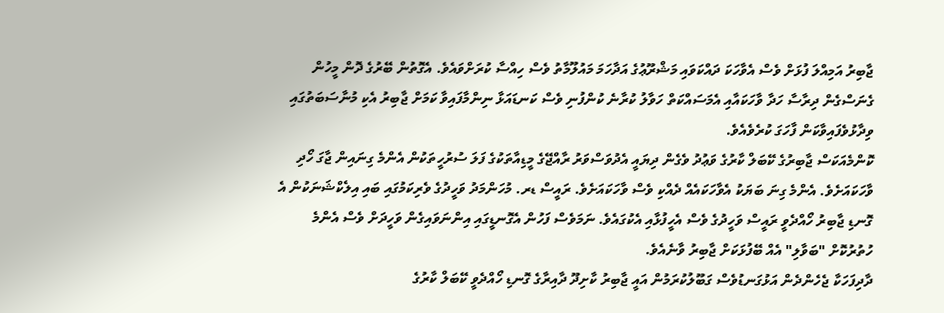ޖާބިރު އަމިއްލަ ފުޅަށް ވެސް އެވާހަކަ ދައްކަވައި މަޝްރޫޢުގެ އަދާހަމަ މައުލޫމާތު ވެސް ހިއްސާ ކުރަށްވައެވެ. އެގޮތުން ބޭރުގެ ދޮން މީހުން ގެނަސްގެން ދިރާސާ ހަދާ ވާހަކައާއި އެމަސައްކަތް ހަވާލު ކުރާނެ ކުންފުނި ވެސް ކަނޑައަޅާ ނިންމާފައިވާ ކަމަށް ޖާބިރު އެކި މުނާސަބަތުގައި ވިދާޅުވެފައިވާކަން ފާހަގަ ކުރެވެއެވެ.
ކޮންމެއަކަސް ޖާބިރުގެ ކޭބަލް ކާރުގެ ވަޢުދު ވެގެން ދިޔައީ އެދުވަސްވަރު ރާއްޖޭގެ މީޑިއާތަކުގެ ފަލަ ސުރުހީތަކުން އެންމެ ގިނައިން ޖާގަ ހޯދި ވާހަކައަށެވެ. އެންމެ ގިނަ ބަޔަކު އެވާހަކައެއް ދެއްކި ވެސް ވާހަކައަށެވެ. ރައީސް ޑރ. މުހަންމަދު ވަހީދުގެ ވެރިކަމުގައި ބައި އިލެކްޝަނަކުން އެ ގޮނޑި ޖާބިރު ހޯއްދެވީ ރައީސް ވަހީދުގެ ވެސް އެހީފުޅާއި އެކުގައެވެ. ނަމަވެސް ފަހުން އެގޮނޑީގައި އިންނަވައިގެން ވަހީދަށް ވެސް އެންމެ ހުތުރުކޮށް "ބަވާލި" އެއް ބޭފުޅަކަށް ޖާބިރު ވާނެއެވެ.
ދާދިފަހަކާ ޖެހެންދެން އަޅުގަނޑުވެސް ގަބޫލުކުރަމުން އައީ ޖާބިރު ކާށިދޫ ދާއިރާގެ ގޮނޑި ހޯއްދެވީ ކޭބަލް ކާރުގެ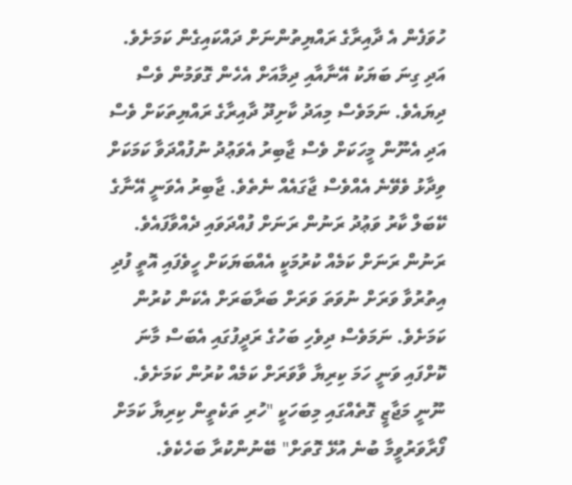ހުވަފެން އެ ދާއިރާގެ ރައްޔިތުންނަށް ދައްކައިގެން ކަމަށެވެ. އަދި ގިނަ ބަޔަކު އޭނާއާއި ދިމާއަށް އެހެން ގޮވަމުން ވެސް ދިޔައެވެ. ނަމަވެސް މިއަދު ކާށިދޫ ދާއިރާގެ ރައްޔިތަކަށް ވެސް އަދި އެނޫން މީހަކަށް ވެސް ޖާބިރު އެވަޢުދު ނުފުއްދަވާ ކަމަކަށް ވިދާޅު ވެވޭނެ އެއްވެސް ޖާގައެއް ނެތެވެ. ޖާބިރު އެވަނީ އޭނާގެ ކޭބަލް ކާރު ވަޢުދު ރަނުން ރަނަށް ފުއްދަވައި ދެއްވާފައެވެ. ރަނުން ރަނަށް ކަމެއް ކުރުމަކީ އެއްބަޔަކަށް ހީވެފައި އޮތީ ފުދި އިތުރުވާ ވަރަށް ނުވަތަ ވަރަށް ބަރާބަރަށް އެކަން ކުރުން ކަމަށެވެ. ނަމަވެސް ދިވެހި ބަހުގެ ރަދީފުގައި އެބަސް މާނަ ކޮށްފައި ވަނީ ހަމަ ކިރިޔާ ވާވަރަށް ކަމެއް ކުރުން ކަމަށެވެ. ނޫނީ މަޖާޒީ ގޮތެއްގައި މިބަހަކީ "ހުރި ތަކެތީން ކިރިޔާ ކަމަށް ފޯރާވަރުވީމާ ބުނެ އުޅޭ ގޮތަށް" ބޭނުންކުރާ ބަހެކެވެ.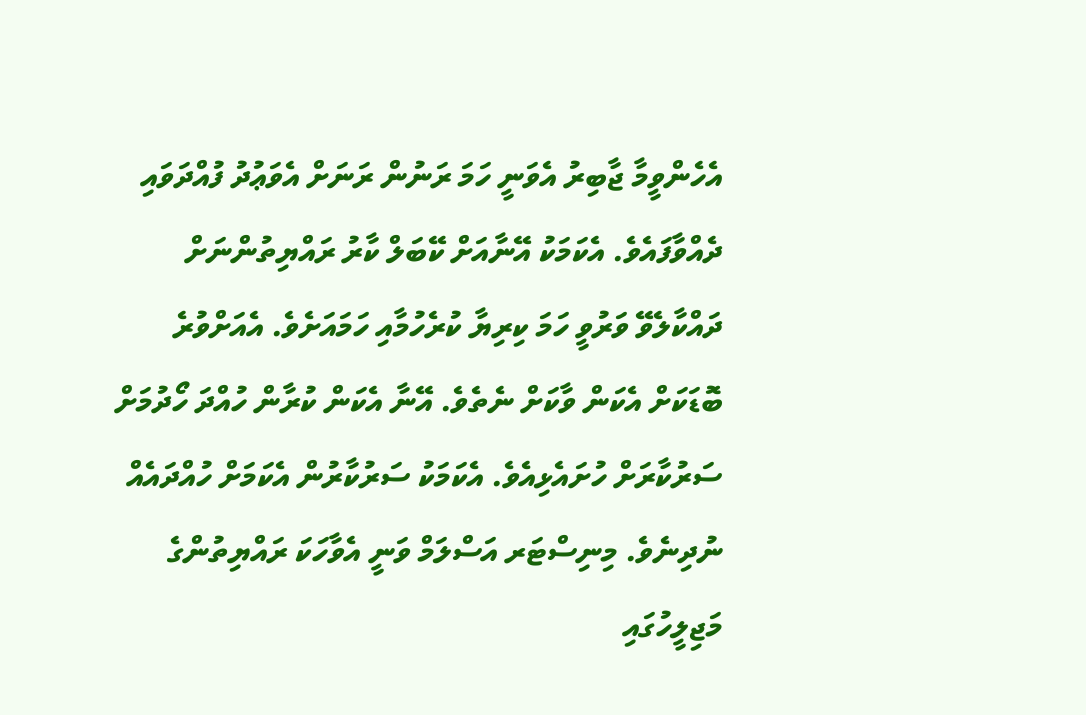އެހެންވީމާ ޖާބިރު އެވަނީ ހަމަ ރަނުން ރަނަށް އެވަޢުދު ފުއްދަވައި ދެއްވާފައެވެ. އެކަމަކު އޭނާއަށް ކޭބަލް ކާރު ރައްޔިތުންނަށް ދައްކާލެވޭ ވަރުވީ ހަމަ ކިރިޔާ ކުރެހުމާއި ހަމައަށެވެ. އެއަށްވުރެ ބޮޑަކަށް އެކަން ވާކަށް ނެތެވެ. އޭނާ އެކަން ކުރާން ހުއްދަ ހޯދުމަށް ސަރުކާރަށް ހުށައެޅިއެވެ. އެކަމަކު ސަރުކާރުން އެކަމަށް ހުއްދައެއް ނުދިނެވެ. މިނިސްޓަރ އަސްލަމް ވަނީ އެވާހަކަ ރައްޔިތުންގެ މަޖިލީހުގައި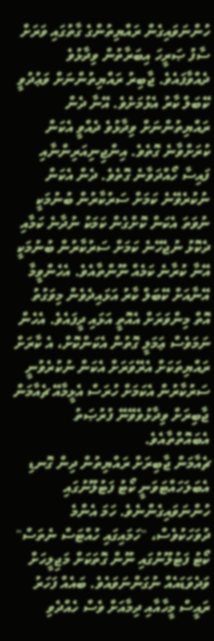ހުންނަވައިގެން ރައްޔިތުންގެ ގާތުގައި ވަރަށް ސާފު ޞަރީހަ އިބަރާތުން ވިދާޅުވެ ދެއްވާފައެވެ. ޖާބިރު ރައްޔިތުންނަށް ވަޢުދުވީ ކޭބަލް ކާރު އެޅުމަށެވެ. އޭނާ ދެން ރައްޔިތުންނަށް ވިދާޅުވެ ދެއްވީ އެކަން ކުރަށްވާނެ ގޮތެވެ. އިންޖިނިއަރިންނާއި ފައިސާ ހޯއްދަވާނެ ގޮތެވެ. ދެން އެކަން ނުކުރެވޭނެ ކަމަށް ސަރުކާރުން ބުނުމަކީ ނުވަތަ އެކަން ކޮށްގެން ކަމަކު ނުދާނެ ކަމާއި ދެކޮޅު ނުޖެހޭނެ ކަމަށް ސަރުކާރުން ބުނުމަކީ އޭނާ ކުރާނެ ކަމެއް ނޫންތާއެވެ. އެހެންވީމާ އޭނާއަށް ކޭބަލް ކާރު އަޅައިދެވެން މިވަގުތު އޮތް މިންވަރަށް އެއޮތީ އަޅައި ދީފައެވެ. އެހެން ނަމަވެސް ޢަމަލީ ގޮތުން އެކަންކޮށް، އެ ކާރަށް ރައްޔިތަކަށް އެރޭވަރަށް އެކަން ނުކުރެވުނީ ސަރުކާރުން އެކަމަށް ހުރަސް އެޅީމާއޭ ޗެއާމަން ޖާބިރަށް ވިދާޅުވެވޭނޭ ފުރުޞަތު އެބައޮތްތާއެވެ.
ޗެއާމަން ޖާބިރަށް ރައްޔިތުން ދިން ގޮނޑި އެބަލަހައްޓަވަނީ ކޯޓު ފަޓުލޫނުގައި ހުންނަވައިގެންނެވެ. ހަމަ އެންމެ ދުވަހަކުވެސް، "ހަމައިގައި ހުއްޓަސް ނެތަސް" ކޯޓު ފަޓުލޫނުގައި ނޫން ގޮތަކަށް މަޖިލީހަށް ވަދެވަޑައެއް ނުގަންނަވައެވެ. ބައެއް ފަހަރު ރައީސް މީހާއާއި ދިމާއަށް ވެސް ހެއްދެވި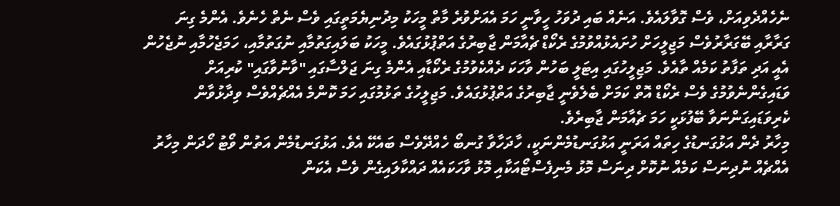ނެހެއްދެވިއަށް، ވެސް ގޮވާލައެވެ. އަނެއް ބައި ދުވަހު ހީވާނީ ހަމަ އެއަށްވުރެ މާތް މީހަކު މިދުނިޔެމަތީގައި ވެސް ނެތް ހެނެވެ. އެންމެ ގިނަ ގަރާރާއި ބޭގަރާރުވެސް މަޖިލީހަށް ހުށައެޅުއްވުމުގެ ރެކޯޑް ޗެއާމަން ޖާބިރުގެ އަތްޕުޅުގައެވެ. މީހަކު ބަލައިގަތުމާއި ނުގަތުމާއި، ހަމަޖެހުމާއި ނުޖެހުން އެއީ އަދި ތަފާތު ކަމެއް ތާއެވެ. މަޖިލީހުގައި އިޓަލީ ބަހުން ވާހަކަ ދެއްކެވުމުގެ ރެކޯޑާއި އެންމެ ގިނަ ޖަލްސާގައި "ވާނުވާގައި" ކުރިއަށް ވަޑައިގެންނެވުމުގެ ވެސް ރެކޯޑް އޮތް ކަމަށް ބެލެވެނީ ޖާބިރުގެ އަތްޕުޅުގައެވެ. މަޖިލީހުގެ ތަޅުމުގައި ހަމަ ކޮންމެ އެއްޗެއްވެސް ވިދާޅުވާން ކެރިވަޑައިގަންނަވާ ބޭފުޅަކީ ހަމަ ޗެއާމަން ޖާބިރެވެ.
މިހާރު ދެން އަޅުގަނޑުގެ ހިތައް އަރަނީ އަޅުގަނޑުމެންނަކީ، ހާދަހާވާ ގުނބޯ ހެއްދޭވެސް ބައެކޭ އެވެ. އަޅުގަނޑުމެން އަތުން ވޯޓު ހޯދަން މިހާރު އެއްޗެއް ނުދިނަސް ކަމެއް ނުކޮށް ދިނަސް މޮޅު މެނިފެސްޓޯއަކާއި މޮޅު ވާހަކައެއް ދައްކާލައިގެން ވެސް އެކަން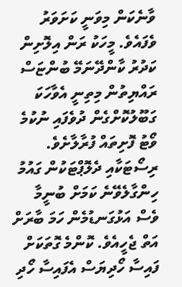ވާނެކަން މިވަނީ ކަށަވަރު ވެފައެވެ. މީހަކު ރަން އިލޮށިން ކަދުރު ކާންދޭނަމޭ ބުންޏަސް ރައްޔިތުން މިތިނީ އެވާހަކަ ގަބޫލުކޮށްގެން ދުވެފައި ނުކުމެ ވޯޓު ފޮށިތައް ފުރާލާށެވެ. ރިސޯޓަކާއި ދެލޮޕްޓަކުން ގައުމު ހިންގާލެވޭނެ ކަމަށް ބުނީމާ ވެސް އަޅުގަނޑުމެން ހަމަ ބާރަށް އަތް ޖެހީއެވެ. ކޮންމެ ގޮތަކަށް ފައިސާ ހޯދިޔަސް އެފައިސާ ހޯދި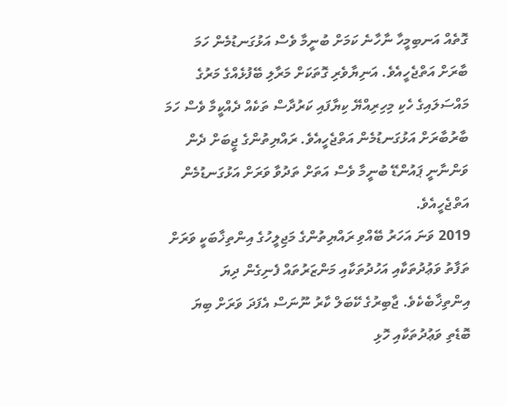ގޮތެއް އަނބިމީހާ ނާހާނެ ކަމަށް ބުނީމާ ވެސް އަޅުގަނޑުމެން ހަމަ ބާރަށް އަތްޖެހީއެވެ. އަނިޔާވެރި ގޮތަކަށް މަރާލި ބޭފުޅެއްގެ މަރުގެ މައްސަލައިގެ ހެކި މިހިރިއްޔޭ ކިޔާފައި ކަރުދާސް ތަކެއް ދެއްކީމާ ވެސް ހަމަ ބާރުބާރަށް އަޅުގަނޑުމެން އަތްޖެހީއެވެ. ރައްޔިތުންގެ ޖީބަށް ދެން ވަންނާނީ ޕައުންޑޭ ބުނީމާ ވެސް އަތަށް ތަދުވާ ވަރަށް އަޅުގަނޑުމެން އަތްޖެހީއެވެ.
2019 ވަނަ އަހަރު ބޭއްވި ރައްޔިތުންގެ މަޖިލީހުގެ އިންތިޚާބަކީ ވަރަށް ތަފާތު ވަޢުދުތަކާއި އަހުދުތަކާއި މަންޒަރުތައް ފެނިގެން ދިޔަ އިންތިޚާބެކެވެ. ޖާބިރުގެ ކޭބަލް ކާރު ނޫނަސް އެފަދަ ވަރަށް ބިޔަ ބޮޑެތި ވަޢުދުތަކާއި ހޮޅި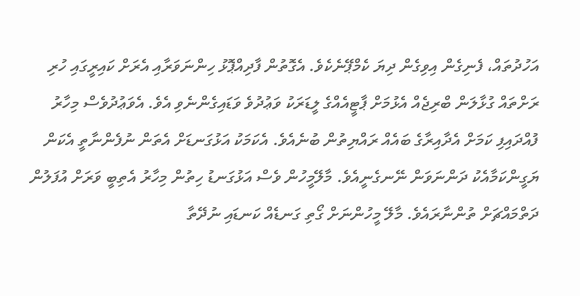އަހުދުތައް، ފެނިގެން އިވިގެން ދިޔަ ކެމްޕޭނެކެވެ. އެގޮތުން ފާދިއްޕޮޅު ހިންނަވަރާއި އެރަށް ކައިރީގައި ހުރި ރަށްތައް ގުޅާލަން ބްރިޖެއް އެޅުމަށް ޕާޓީއެއްގެ ލީޑަރަކު ވަޢުދުވެ ވަޑައިގެންނެވި އެވެ. އެވަޢުދުވެސް މިހާރު ފުއްދައިފި ކަމަށް އެދާއިރާގެ ބައެއް ރައްޔިތުން ބުނެއެވެ. އެކަމަކު އަޅުގަނޑަށް އެތަން ނުފެންނާތީ އެކަން ޔަގީންކަމާއެކު ދަންނަވަން ނޭނގެނީއެވެ. މާލޭމީހުން ވެސް އަޅުގަނޑު ހިތުން މިހާރު އެތިބީ ވަރަށް އުފަލުން ދަތްމައްޗަށް ތުންނާރައެވެ. މާލޭ މީހުންނަށް ގޯތި ގަނޑެއް ކަނޑައި ނުދޭތާ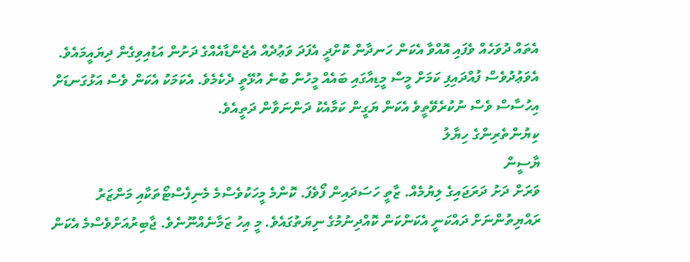އެތައް ދުވަހެއް ވެފައި އޮއްވާ އެކަން ހަނދާން ކޮށްދީ އެފަދަ ވަޢުދެއް އެޖެންޑާއެއްގެ ދަށުން އަޑުއިވިގެން ދިޔައީމައެވެ. އެވަޢުދުވެސް ފުއްދައިފި ކަމަށް މީސް މީޑިއާގައި ބައެއް މީހުން ބުނެ އުޅޭތީ ދެކެމެވެ. އެކަމަކު އެކަން ވެސް އަޅުގަނޑަށް އިހުސާސް ވެސް ނުކުރެވޭތީވެ އެކަން ޔަގީން ކަމާއެކު ދަންނަވާން ދަތީއެވެ.
ކިޔުންތެރިންގެ ހިޔާލު
ޔާސީން
ވަރަށް ދަށު ދަރަޖައިގެ ލިޔުމެއް. ޒާތީ ހަސަދައިން ފޯވެފަ. ކޮންމެ މީހަކުވެސްމެ މެނިފެސްޓޯތަކާއި މަންޒަރު ރައްޔިތުންނަށް ދައްކަނީ އެކަންކަން ކޮއްދިނުމުގެ ނިޔަތުގައެވެ. މީ އިހު ޒަމާނެއްނޫނެވެ. ޖާބިރުއަށްވެސްމެ އެކަން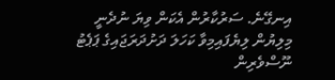އިނގޭނެ. ސަރުކާރުން އެކަން ވިޔަ ނުދެނީ މިލިޔުން ލިޔެފައިމިވާ ކަހަލަ ދަށުދަރަޖައިގެ ޕަޕެޓު ނޫސްވެރިން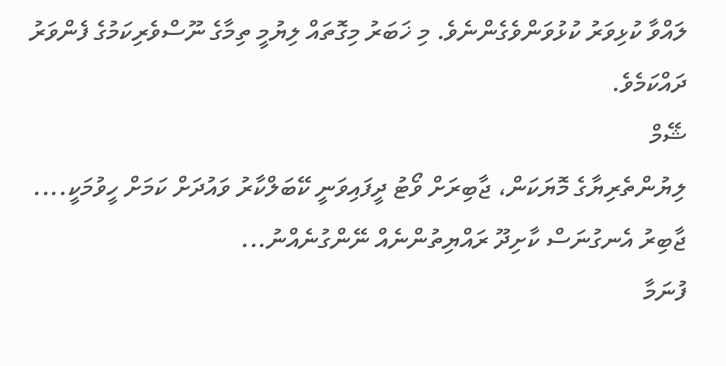ލައްވާ ކުޅިވަރު ކުޅުވަންވެގެންނެވެ. މި ޚަބަރު މިގޮތައް ލިޔުމީ ތިމާގެ ނޫސްވެރިކަމުގެ ފެންވަރު ދައްކަމެވެ.
ޝޭމް
ލިޔުންތެރިޔާގެ މޮޔަކަން، ޖާބިރަށް ވޯޓު ދީފައިވަނީ ކޭބަލްކާރު ވައުދަށް ކަމަށް ހީވުމަކީ.... ޖާބިރު އެނގުނަސް ކާށިދޫ ރައްޔިތުންނެއް ނޭންގުނެއްނު...
ފުނަމާ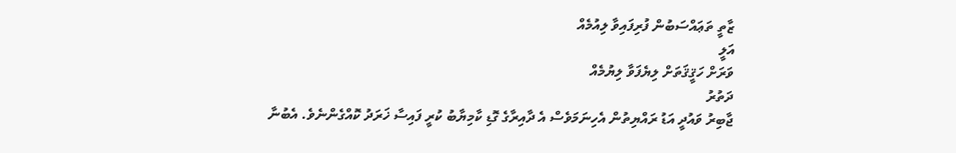ޒާތީ ތަޢައްސަބުން ފުރިފައިވާ ލިއުމެއް
އަލީ
ވަރަށް ހަޤީޤަތަށް ލިޔެފަވާ ލިޔުމެއް
ދަތުރު
ޖާބިރު ވައުދީ އަޑު ރައްޔިތުން އެހިނަމަވެސް އެ ދާއިރާގެ ގޮޑި ކާމިޔާބު ކުރީ ފައިސާ ޚަރަދު ކޮއްގެންނެވެ. އެބުނާ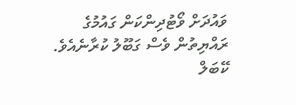ވައުދަށް ވޯޓުދިންކަން ގައުމުގެ ރައްޔިތުން ވެސް ގަބޫލު ކުރާނެއެވެ. ކޭބަލް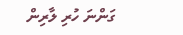ގަންނަ ހުރި ލާރިން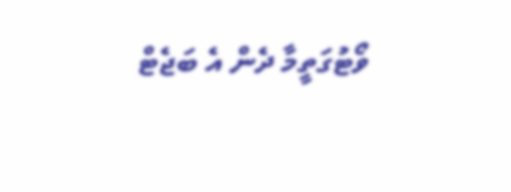ވޯޓުގަތީމާ ދެން އެ ބަޖެޓް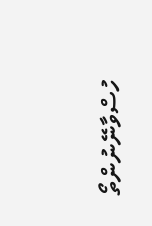ހުސްވާނޭނުންތޯ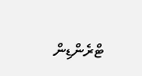ޓްރެންޑިން